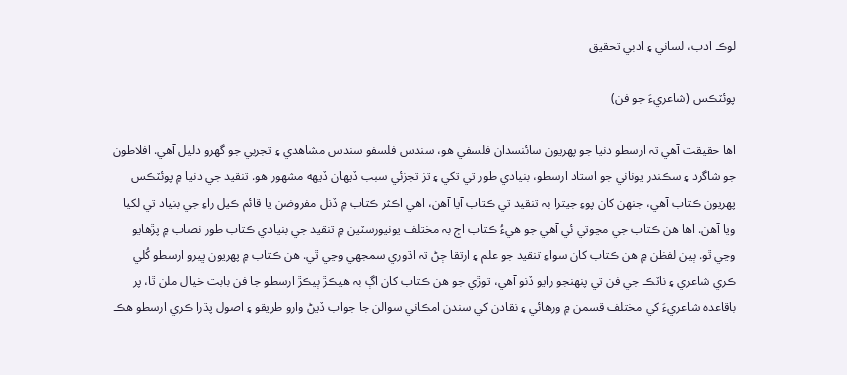لوڪ ادب، لساني ۽ ادبي تحقيق

پوئٽڪس (شاعريءَ جو فن)

اها حقيقت آهي تہ ارسطو دنيا جو پھريون سائنسدان فلسفي هو، سندس فلسفو سندس مشاهدي ۽ تجربي جو گھرو دليل آهي. افلاطون جو شاگرد ۽ سڪندر يوناني جو استاد ارسطو، بنيادي طور تي تکي ۽ تز تجزئي سبب ڏيهان ڏيهه مشهور هو. تنقيد جي دنيا ۾ پوئٽڪس پهريون ڪتاب آهي، جنهن کان پوءِ جيترا بہ تنقيد تي ڪتاب آيا آهن، اهي اڪثر ڪتاب ۾ ڏنل مفروضن يا قائم ڪيل راءِ جي بنياد تي لکيا ويا آهن. اها هن ڪتاب جي مڃوتي ئي آهي جو هيءُ ڪتاب اڄ بہ مختلف يونيورسٽين ۾ تنقيد جي بنيادي ڪتاب طور نصاب ۾ پڙهايو وڃي ٿو. ٻين لفظن ۾ هن ڪتاب کان سواءِ تنقيد جو علم ۽ ارتقا ڄڻ تہ اڌوري سمجهي وڃي ٿي. هن ڪتاب ۾ پهريون ڀيرو ارسطو کُلي ڪري شاعري ۽ ناٽڪ جي فن تي پنهنجو رايو ڏنو آهي، توڙي جو هن ڪتاب کان اڳ بہ هيڪڙ ٻيڪڙ ارسطو جا فن بابت خيال ملن ٿا، پر باقاعده شاعريءَ کي مختلف قسمن ۾ ورهائي ۽ نقادن کي سندن امڪاني سوالن جا جواب ڏيڻ وارو طريقو ۽ اصول پڌرا ڪري ارسطو هڪ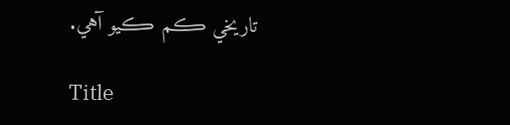تاريخي ڪم ڪيو آهي.

Title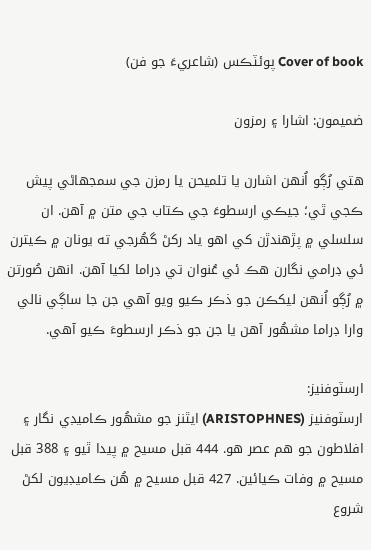Cover of book پوئٽڪس (شاعريءَ جو فن)

ضميمون: اشارا ۽ رمزون

هتي رُڳو اُنھن اشارن يا تلميحن يا رمزن جي سمجهاڻي پيش ڪجي ٿي؛ جيڪي ارسطوءَ جي ڪتاب جي متن ۾ آهن. ان سلسلي ۾ پڙهندڙن کي اهو ياد رکڻ گهُرجي ته يونان ۾ ڪيترن ئي ڊرامي نگارن هڪ ئي عُنوان تي ڊراما لکيا آهن. انھن صُورتن ۾ رُڳو اُنھن ليکڪن جو ذڪر ڪيو ويو آهي جن جا ساڳي نالي وارا ڊراما مشھُور آهن يا جن جو ذڪر ارسطوءَ ڪيو آهي.

ارسٽوفنيز:
ارسٽوفنيز (ARISTOPHNES) ايٿنز جو مشھُور ڪاميڊي نگار ۽ افلاطون جو هم عصر هو. 444 قبل مسيح ۾ پيدا ٿيو ۽ 388 قبل مسيح ۾ وفات ڪيائين. 427 قبل مسيح ۾ هُن ڪاميڊيون لکڻ شروع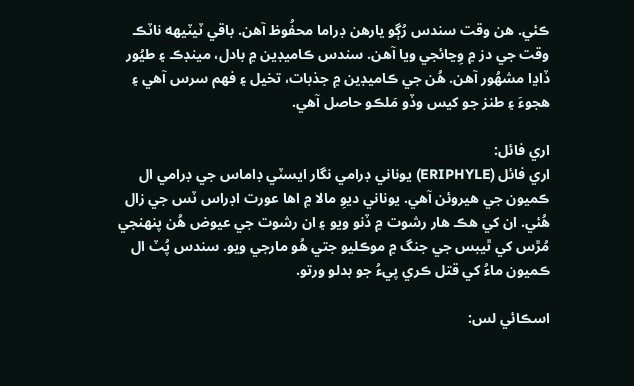ڪئي. هن وقت سندس رُڳو يارهن ڊراما محفُوظ آهن. باقي ٽيٽيھه ناٽڪ وقت جي دز ۾ وِڃائجي ويا آهن. سندس ڪاميڊين ۾ بادل، مينڊڪ ۽ طيُور ڏاڍا مشھُور آهن. هُن جي ڪاميڊين ۾ جذبات، تخيل ۽ فھم سرس آهي ۽ هجوءَ ۽ طنز جو کيس وڏو مَلڪو حاصل آهي.

اري فائل:
اري فائل (ERIPHYLE) يوناني ڊرامي نگار ايسٽي ڊاماس جي ڊرامي ال ڪميون جي هيروئن آهي. يوناني ديوِ مالا ۾ اها عورت اڊراس ٽس جي زال هُئي. ان کي هڪ هار رشوت ۾ ڏنو ويو ۽ ان رشوت جي عيوض هُن پنھنجي مُڙس کي ٿيبس جي جنگ ۾ موڪليو جتي هُو مارجي ويو. سندس پُٽ ال ڪميون ماءُ کي قتل ڪري پيءُ جو بدلو ورتو.

اسڪائي لس: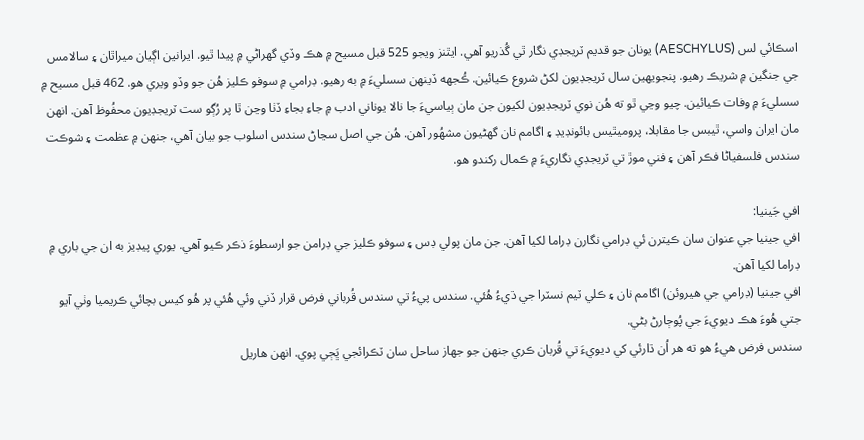اسڪائي لس (AESCHYLUS) يونان جو قديم ٽريجڊي نگار ٿي گُذريو آهي. ايٿنز ويجو 525 قبل مسيح ۾ هڪ وڏي گهراڻي ۾ پيدا ٿيو. ايرانين اڳيان ميراٿان ۽ سالامس جي جنگين ۾ شريڪ رهيو. پنجويھين سال ٽريجڊيون لکڻ شروع ڪيائين. ڪُجهه ڏينھن سسليءَ ۾ به رهيو. ڊرامي ۾ سوفو ڪليز هُن جو وڏو ويري هو. 462 قبل مسيح ۾ سسليءَ ۾ وفات ڪيائين. چيو وڃي ٿو ته هُن نوي ٽريجڊيون لکيون جن مان ٻياسيءَ جا نالا يوناني ادب ۾ جاءِ بجاءِ ڏٺا وڃن ٿا پر رُڳو ست ٽريجڊيون محفُوظ آهن. انھن مان ايران واسي، ٿيبس جا مقابلا، پروميٿيس بائونڊيڊ ۽ اگامم نان گهڻيون مشھُور آهن. هُن جي اصل سڃاڻ سندس اسلوب جو بيان آهي، جنهن ۾ عظمت ۽ شوڪت سندس فلسفياڻا فڪر آهن ۽ فني موڙ تي ٽريجڊي نگاريءَ ۾ ڪمال رکندو هو.

افي جَينيا:
افي جينيا جي عنوان سان ڪيترن ئي ڊرامي نگارن ڊراما لکيا آهن. جن مان پولي ڊس ۽ سوفو ڪليز جي ڊرامن جو ارسطوءَ ذڪر ڪيو آهي. يوري پيڊيز به ان جي باري ۾ ڊراما لکيا آهن.
افي جينيا (ڊرامي جي هيروئن) اگامم نان ۽ ڪلي ٽيم نسٽرا جي ڌيءُ هُئي. سندس پيءُ تي سندس قُرباني فرض قرار ڏني وئي هُئي پر هُو کيس بچائي ڪريميا وٺي آيو جتي هُوءَ هڪ ديويءَ جي پُوڄارڻ بڻي.
سندس فرض هيءُ هو ته هر اُن ڌارئي کي ديويءَ تي قُربان ڪري جنھن جو جھاز ساحل سان ٽڪرائجي ڀَڄي پوي. انھن هاريل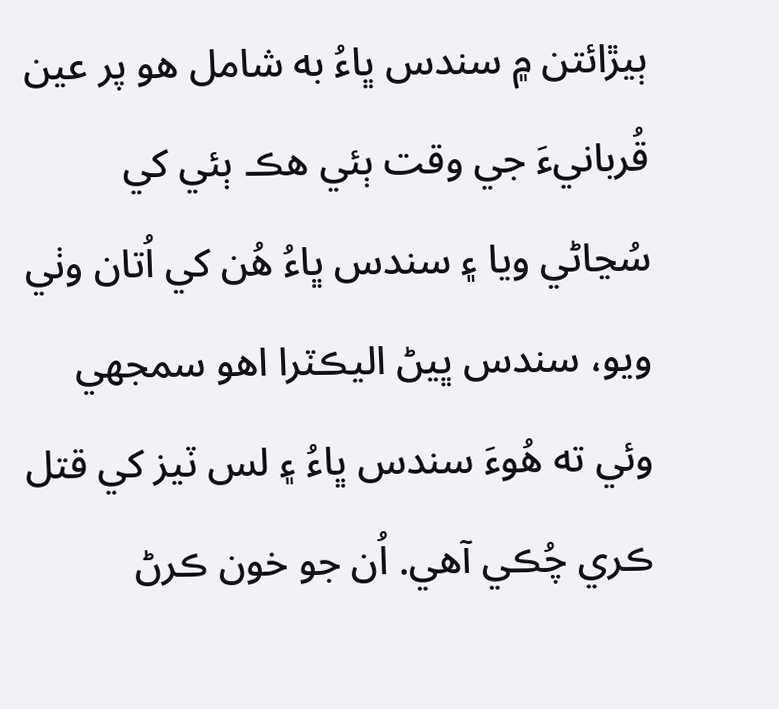ٻيڙائتن ۾ سندس ڀاءُ به شامل هو پر عين قُربانيءَ جي وقت ٻئي هڪ ٻئي کي سُڃاڻي ويا ۽ سندس ڀاءُ هُن کي اُتان وٺي ويو، سندس ڀيڻ اليڪٽرا اهو سمجهي وئي ته هُوءَ سندس ڀاءُ ۽ لس ٽيز کي قتل ڪري چُڪي آهي. اُن جو خون ڪرڻ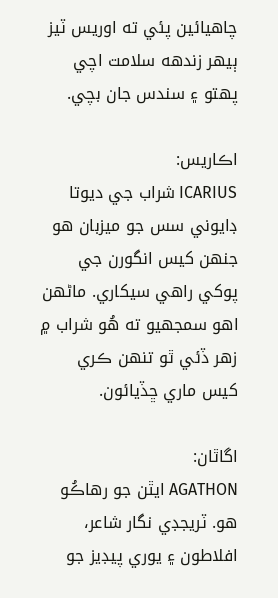چاهيائين پئي ته اوريس ٽيز ٻيھر زندهه سلامت اچي پھتو ۽ سندس جان بچي.

اڪاريس:
ICARIUS شراب جي ديوتا ڊايوني سس جو ميزبان هو جنھن کيس انگورن جي پوکي راهي سيکاري. ماڻھن اهو سمجهيو ته هُو شراب ۾ زهر ڏئي ٿو تنھن ڪري کيس ماري ڇڏيائون.

اگاٿان:
AGATHON ايٿن جو رهاڪُو هو. ٽريجڊي نگار شاعر، افلاطون ۽ يوري پيڊيز جو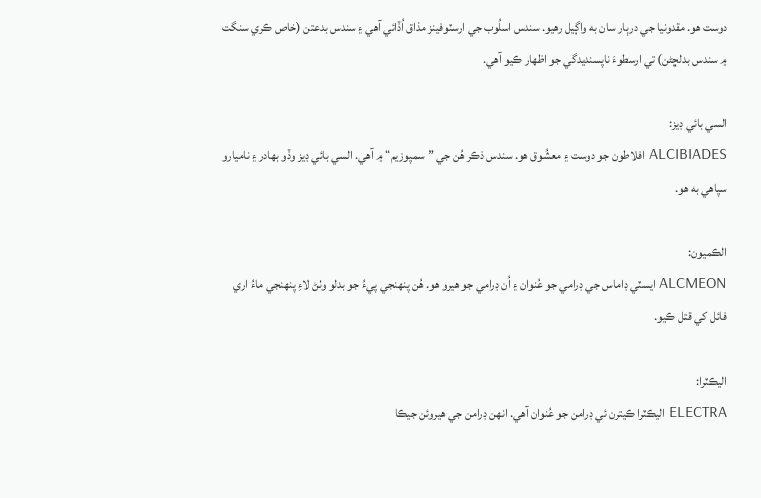دوست هو. مقدونيا جي درٻار سان به واڳيل رهيو. سندس اسلُوب جي ارسٽوفينز مذاق اُڏائي آهي ۽ سندس بدعتن (خاص ڪري سنگت ۾ سندس بدلڇڻن) تي ارسطوءَ ناپسنديدگي جو اظھار ڪيو آهي.

السي بائي ڊيز:
ALCIBIADES افلاطون جو دوست ۽ معشُوق هو. سندس ذڪر هُن جي ”سمپوزيم“ ۾ آهي. السي بائي ڊيز وڏو بھادر ۽ ناميارو سپاهي به هو.

الڪميون:
ALCMEON ايسٽي ڊاماس جي ڊرامي جو عُنوان ۽ اُن ڊرامي جو هيرو هو. هُن پنھنجي پيءُ جو بدلو وٺڻ لاءِ پنھنجي ماءُ اري فائل کي قتل ڪيو.

اليڪٽرا:
ELECTRA اليڪٽرا ڪيترن ئي ڊرامن جو عُنوان آهي. انھن ڊرامن جي هيروئن جيڪا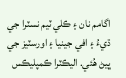اگامم نان ۽ ڪلي ٽيم نسٽرا جي ڌيءُ ۽ افي جينيا ۽ اورسٽيز جي ڀيڻ هُئي. اليڪٽرا ڪمپليڪس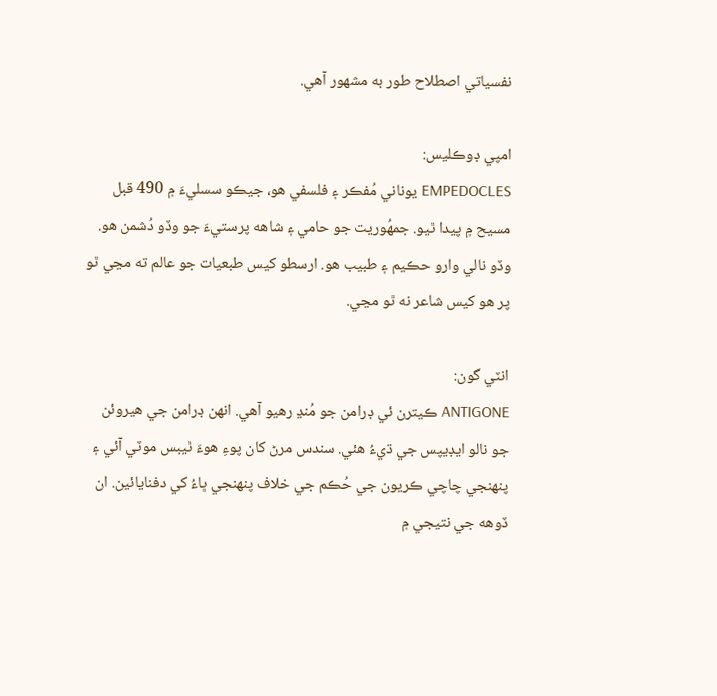نفسياتي اصطلاح طور به مشهور آهي.

امپي ڊوڪليس:
EMPEDOCLES يوناني مُفڪر ۽ فلسفي هو، جيڪو سسليءَ ۾ 490 قبل مسيح ۾ پيدا ٿيو. جمھُوريت جو حامي ۽ شاهه پرستيءَ جو وڏو دُشمن هو. وڏو نالي وارو حڪيم ۽ طبيب هو. ارسطو کيس طبعيات جو عالم ته مڃي ٿو پر هو کيس شاعر نه ٿو مڃي.

انٽي گون:
ANTIGONE ڪيترن ئي ڊرامن جو مُنڍ رهيو آهي. انھن ڊرامن جي هيروئن جو نالو ايڊيپس جي ڌيءُ هئي. سندس مرڻ کان پوءِ هوءَ ٿيبس موٽي آئي ۽ پنھنجي چاچي ڪريون جي حُڪم جي خلاف پنھنجي ڀاءُ کي دفنايائين. ان ڏوهه جي نتيجي ۾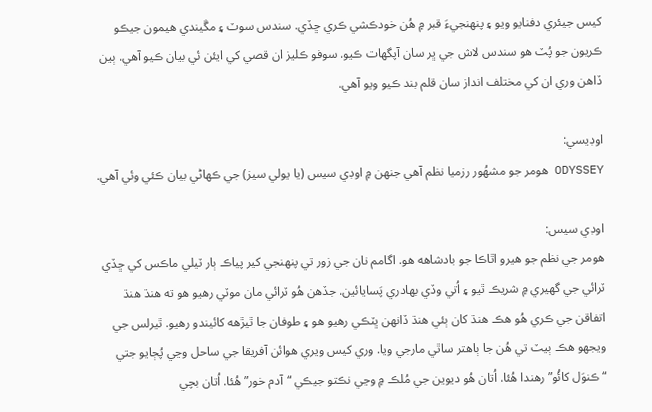کيس جيئري دفنايو ويو ۽ پنھنجيءَ قبر ۾ هُن خودڪشي ڪري ڇڏي. سندس سوٽ ۽ مڱيندي هيمون جيڪو ڪريون جو پُٽ هو سندس لاش جي ڀر سان آپگهات ڪيو. سوفو ڪليز ان قصي کي ايئن ئي بيان ڪيو آهي. ٻين ڏاهن وري ان کي مختلف انداز سان قلم بند ڪيو ويو آهي.

اوڊيسي:
ODYSSEY هومر جو مشھُور رزميا نظم آهي جنھن ۾ اوڊي سيس (يا يولي سيز) جي ڪھاڻي بيان ڪئي وئي آهي.

اوڊي سيس:
هومر جي نظم جو هيرو اٿاڪا جو بادشاهه هو. اگامم نان جي زور تي پنھنجي کير پياڪ ٻار ٽيلي ماڪس کي ڇڏي ٽرائي جي گهيري ۾ شريڪ ٿيو ۽ اُتي وڏي بھادري پَسايائين. جڏهن هُو ٽرائي مان موٽي رهيو هو ته هنڌ هنڌ اتفاقن جي ڪري هُو هڪ هنڌ کان ٻئي هنڌ ڏانھن ڀٽڪي رهيو هو ۽ طوفان جا ٿيڙهه کائيندو رهيو. ٿيرلس جي ويجهو هڪ ٻيٽ تي هُن جا ٻاهتر ساٿي مارجي ويا. وري کيس ويري هوائن آفريقا جي ساحل وڃي پُڄايو جتي “ڪنوَل کائُو” رهندا هُئا. اُتان هُو ديوين جي مُلڪ ۾ وڃي نڪتو جيڪي “آدم خور” هُئا. اُتان بچي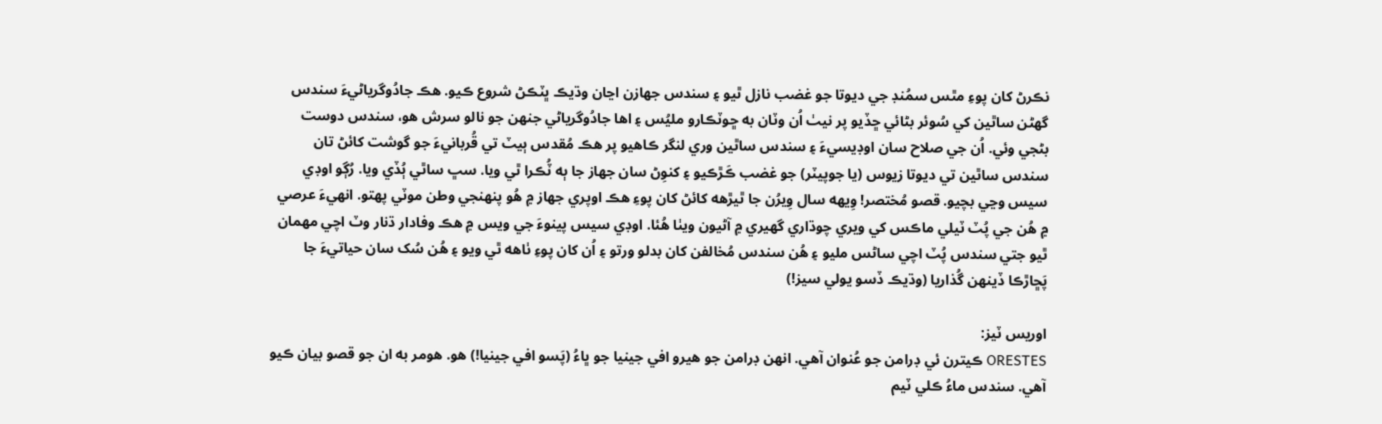نڪرڻ کان پوءِ مٿس سمُنڊ جي ديوتا جو غضب نازل ٿيو ۽ سندس جھازن اڃان وڌيڪ ڀٽڪڻ شروع ڪيو. هڪ جادُوگرياڻيءَ سندس گهڻن ساٿين کي سُوئر بڻائي ڇڏيو پر نيٺ اُن وٽان به ڇوٽڪارو مليُس ۽ اها جادُوگرياڻي جنھن جو نالو سرش هو، سندس دوست بڻجي وئي. اُن جي صلاح سان اوڊيسيءَ ۽ سندس ساٿين وري لنگر ڪاهيو پر هڪ مُقدس ٻيٽ تي قُربانيءَ جو گوشت کائڻ تان سندس ساٿين تي ديوتا زيوس (يا جوپيٽر) جو غضب ڪَڙڪيو ۽ کنوِڻ سان جھاز جا ٻه ٽُڪرا ٿي ويا. سڀ ساٿي ٻُڏي ويا. رُڳو اوڊي سيس وڃي بچيو. قصو مُختصر! وِيھه سال وِيرُن جا ٿيڙهه کائڻ کان پوءِ هڪ اوپري جھاز ۾ هُو پنھنجي وطن موٽي پھتو. انھيءَ عرصي ۾ هُن جي پُٽ ٽيلي ماڪس کي ويري چوڌاري گهيري ۾ آڻيون ويٺا هُئا. اوڊي سيس پينوءَ جي ويس ۾ هڪ وفادار ڌنار وٽ اچي مھمان ٿيو جتي سندس پُٽ اچي ساڻس مليو ۽ هُن سندس مُخالفن کان بدلو ورتو ۽ اُن کان پوءِ ٺاهه ٿي ويو ۽ هُن سُک سان حياتيءَ جا پَڇاڙڪا ڏينھن گُذاريا (وڌيڪ ڏسو يولي سيز!)

اوريس ٽيز:
ORESTES ڪيترن ئي ڊرامن جو عُنوان آهي. انھن ڊرامن جو هيرو افي جينيا جو ڀاءُ (پَسو افي جينيا!) هو. هومر به ان جو قصو بيان ڪيو آهي. سندس ماءُ ڪلي ٽيم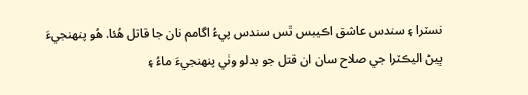نسٽرا ۽ سندس عاشق اڪيبس ٿس سندس پيءُ اگامم نان جا قاتل هُئا. هُو پنھنجيءَ ڀيڻ اليڪٽرا جي صلاح سان ان قتل جو بدلو وٺي پنھنجيءَ ماءُ ۽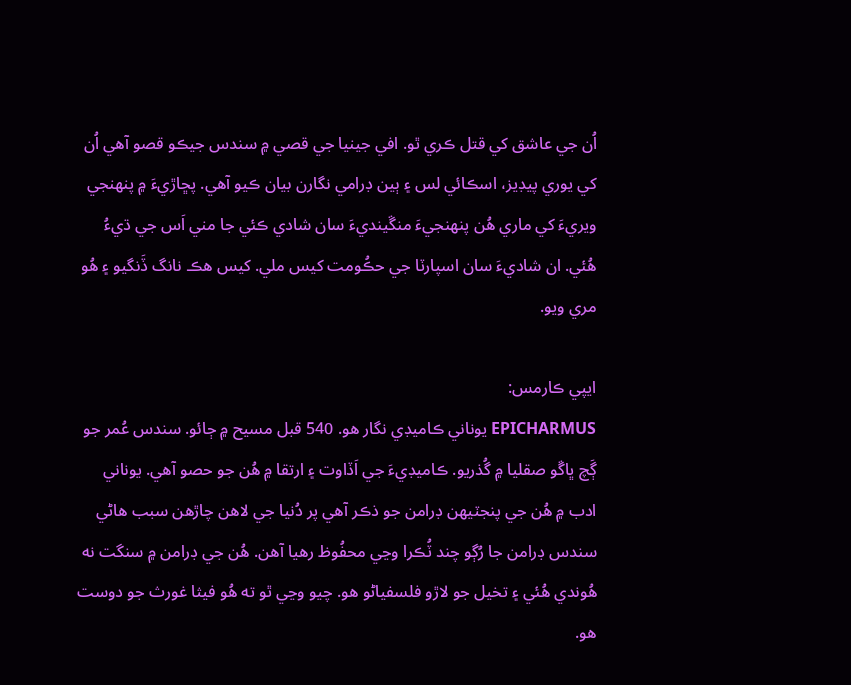اُن جي عاشق کي قتل ڪري ٿو. افي جينيا جي قصي ۾ سندس جيڪو قصو آهي اُن کي يوري پيڊيز، اسڪائي لس ۽ ٻين ڊرامي نگارن بيان ڪيو آهي. پڇاڙيءَ ۾ پنھنجي ويريءَ کي ماري هُن پنھنجيءَ منڱينديءَ سان شادي ڪئي جا مني اَس جي ڌيءُ هُئي. ان شاديءَ سان اسپارٽا جي حڪُومت کيس ملي. کيس هڪ نانگ ڏَنگيو ۽ هُو مري ويو.

ايپي ڪارمس:
EPICHARMUS يوناني ڪاميڊي نگار هو. 540 قبل مسيح ۾ ڄائو. سندس عُمر جو ڳَچ ڀاڱو صقليا ۾ گُذريو. ڪاميڊيءَ جي اَڏاوت ۽ ارتقا ۾ هُن جو حصو آهي. يوناني ادب ۾ هُن جي پنجٽيھن ڊرامن جو ذڪر آهي پر دُنيا جي لاهن چاڙهن سبب هاڻي سندس ڊرامن جا رُڳو چند ٽُڪرا وڃي محفُوظ رهيا آهن. هُن جي ڊرامن ۾ سنگت نه هُوندي هُئي ۽ تخيل جو لاڙو فلسفياڻو هو. چيو وڃي ٿو ته هُو فيثا غورث جو دوست هو.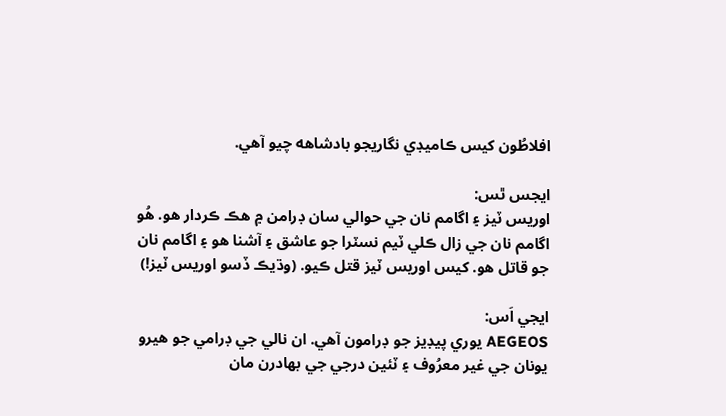افلاطُون کيس ڪاميڊي نگاريجو بادشاهه چيو آهي.

ايجس ٿس:
اوريس ٽيز ۽ اگامم نان جي حوالي سان ڊرامن ۾ هڪ ڪردار هو. هُو اگامم نان جي زال ڪلي ٽيم نسٽرا جو عاشق ۽ آشنا هو ۽ اگامم نان جو قاتل هو. کيس اوريس ٽيز قتل ڪيو. (وڌيڪ ڏسو اوريس ٽيز!)

ايجي اَس:
AEGEOS يوري پيڊيز جو ڊرامون آهي. ان نالي جي ڊرامي جو هيرو يونان جي غير معرُوف ۽ ٽئين درجي جي بھادرن مان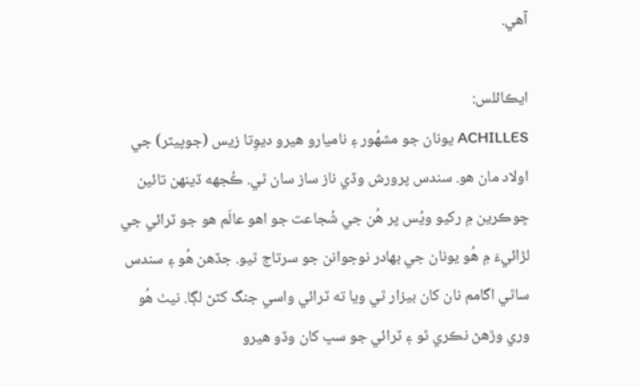آهي.

ايڪائلس:
ACHILLES يونان جو مشھُور ۽ ناميارو هيرو ديوِتا زيس (جوپيٽر) جي اولاد مان هو. سندس پرورش وڏي ناز ساز سان ٿي. ڪُجهه ڏينھن تائين ڇوڪرين ۾ رکيو ويُس پر هُن جي شُجاعت جو اهو عالَم هو جو ٽرائي جي لڙائيءَ ۾ هُو يونان جي بھادر نوجوانن جو سرتاج ٿيو. جڏهن هُو ۽ سندس ساٿي اگامم نان کان بيزار ٿي ويا ته ٽرائي واسي جنگ کٽڻ لڳا. نيٺ هُو وري وڙهڻ نڪري ٿو ۽ ٽرائي جو سڀ کان وڏو هيرو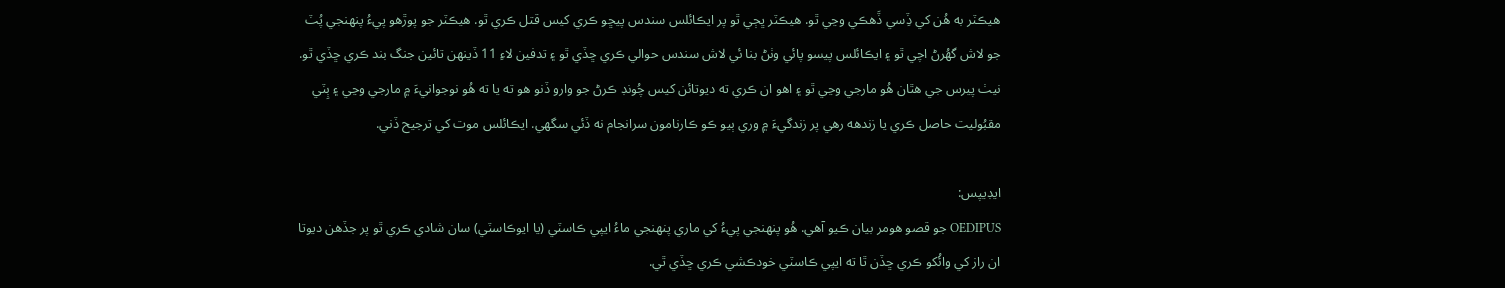هيڪٽر به هُن کي ڏِسي ڏَهڪي وڃي ٿو. هيڪٽر ڀڄي ٿو پر ايڪائلس سندس پيڇو ڪري کيس قتل ڪري ٿو. هيڪٽر جو پوڙهو پيءُ پنھنجي پُٽ جو لاش گهُرڻ اچي ٿو ۽ ايڪائلس پيسو پائي وٺڻ بنا ئي لاش سندس حوالي ڪري ڇڏي ٿو ۽ تدفين لاءِ 11 ڏينھن تائين جنگ بند ڪري ڇڏي ٿو. نيٺ پيرس جي هٿان هُو مارجي وڃي ٿو ۽ اهو ان ڪري ته ديوتائن کيس چُونڊ ڪرڻ جو وارو ڏنو هو ته يا ته هُو نوجوانيءَ ۾ مارجي وڃي ۽ ٻِٽي مقبُوليت حاصل ڪري يا زندهه رهي پر زندگيءَ ۾ وري ٻيو ڪو ڪارنامون سرانجام نه ڏئي سگهي. ايڪائلس موت کي ترجيح ڏني.

ايڊيپس:
OEDIPUS جو قصو هومر بيان ڪيو آهي. هُو پنھنجي پيءُ کي ماري پنھنجي ماءُ ايپي ڪاسٽي (يا ايوڪاسٽي) سان شادي ڪري ٿو پر جڏهن ديوتا ان راز کي وائُکو ڪري ڇڏن ٿا ته ايپي ڪاسٽي خودڪشي ڪري ڇڏي ٿي.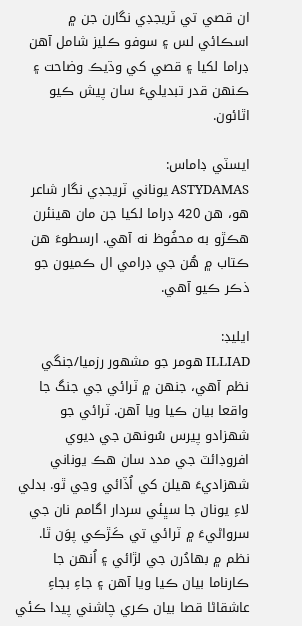ان قصي تي ٽريجڊي نگارن جن ۾ اسڪائي لس ۽ سوفو ڪليز شامل آهن ڊراما لکيا ۽ قصي کي وڌيڪ وضاحت ۽ ڪنھن قدر تبديليءَ سان پيش ڪيو اٿائون.

ايسٽي ڊاماس:
ASTYDAMAS يوناني ٽريجڊي نگار شاعر هو، ھن 420 ڊراما لکيا جن مان هينئرن هڪڙو به محفُوظ نه آهي. ارسطوءَ هن ڪتاب ۾ هُن جي ڊرامي ال ڪميون جو ذڪر ڪيو آهي.

ايليڊ:
ILLIAD هومر جو مشهور رزميا/جنگي نظم آهي، جنھن ۾ ٽرائي جي جنگ جا واقعا بيان ڪيا ويا آهن. ٽرائي جو شھزادو پيرس سُونھن جي ديوي افروڊائٽ جي مدد سان هڪ يوناني شھزاديءَ هيلن کي اُڏائي وڃي ٿو. بدلي لاءِ يونان جا سڀئي سردار اگامم نان جي سرواڻيءَ ۾ ٽرائي تي ڪَڙڪي پوَن ٿا. نظم ۾ بھادُرن جي لڙائي ۽ اُنھن جا ڪارناما بيان ڪيا ويا آهن ۽ جاءِ بجاءِ عاشقاڻا قصا بيان ڪري چاشني پيدا ڪئي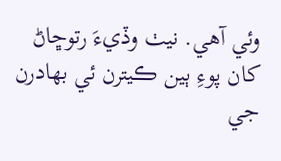وئي آهي. نيٺ وڏيءَ رتوڇاڻ کان پوءِ ٻين ڪيترن ئي بھادرن جي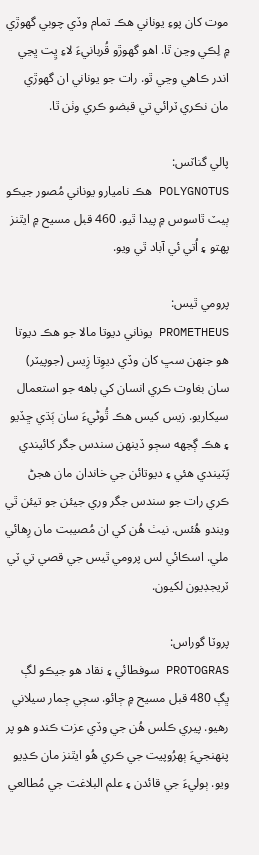موت کان پوءِ يوناني هڪ تمام وڏي چوبي گهوڙي ۾ لِڪي وڃن ٿا. اهو گهوڙو قُربانيءَ لاءِ ڀِت ڀڃي اندر ڪاهي وڃي ٿو. رات جو يوناني ان گهوڙي مان نڪري ٽرائي تي قبضو ڪري وٺن ٿا.

پالي گناٽس:
POLYGNOTUS هڪ ناميارو يوناني مُصور جيڪو ٻيٽ ٿاسوس ۾ پيدا ٿيو. 460 قبل مسيح ۾ ايٿنز پھتو ۽ اُتي ئي آباد ٿي ويو.

پرومي ٿيس:
PROMETHEUS يوناني ديوتا مالا جو هڪ ديوتا هو جنھن سڀ کان وڏي ديوِتا زِيس (جوپيٽر) سان بغاوت ڪري انسان کي باهه جو استعمال سيکاريو. زيس کيس هڪ ٿُوڻيءَ سان ٻَڌي ڇڏيو ۽ هڪ ڳجهه سڄو ڏينھن سندس جگر کائيندي پَٽيندي هئي ۽ ديوتائن جي خاندان مان هجڻ ڪري رات جو سندس جگر وري جيئن جو تيئن ٿي ويندو هُئس. نيٺ هُن کي ان مُصيبت مان رِهائي ملي. اسڪائي لس پرومي ٿيس جي قصي تي ٽي ٽريجڊيون لکيون.

پروٽا گوراس:
PROTOGRAS سوفطائي ۽ نقاد هو جيڪو لڳ ڀڳ 480 قبل مسيح ۾ ڄائو. سڄي ڄمار سيلاني رهيو. پيري ڪلس هُن جي وڏي عزت ڪندو هو پر پنھنجيءَ ٻھرُوپيت جي ڪري هُو ايٿنز مان ڪڍيو ويو. ٻوليءَ جي قائدن ۽ علم البلاغت جي مُطالعي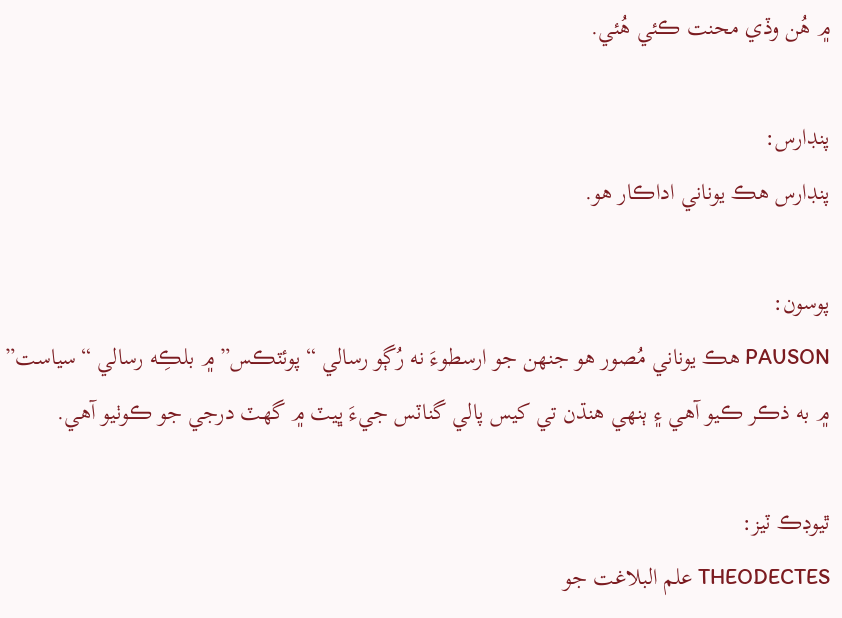۾ هُن وڏي محنت ڪئي هُئي.

پنڊارس:
پنڊارس هڪ يوناني اداڪار هو.

پوسون:
PAUSON هڪ يوناني مُصور هو جنھن جو ارسطوءَ نه رُڳو رسالي “پوئٽڪس” ۾ بلڪِه رسالي “سياست” ۾ به ذڪر ڪيو آهي ۽ ٻنھي هنڌن تي کيس پالي گناٽس جيءَ ڀيٽ ۾ گهٽ درجي جو ڪوٺيو آهي.

ٿيوڊڪ ٽيز:
THEODECTES علم البلاغت جو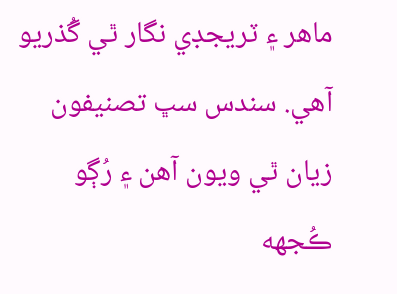ماهر ۽ ٽريجڊي نگار ٿي گُذريو آهي. سندس سڀ تصنيفون زيان ٿي ويون آهن ۽ رُڳو ڪُجهه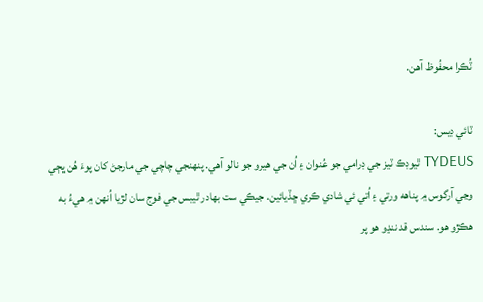ٽُڪرا محفُوظ آهن.

ٽائي ڊيس:
TYDEUS ٿيوڊڪ ٽيز جي ڊرامي جو عُنوان ۽ اُن جي هيرو جو نالو آهي. پنھنجي چاچي جي مارجڻ کان پوءَ هُن ڀڄي وڃي آرگوس ۾ پناهه ورتي ۽ اُتي ئي شادي ڪري ڇڏيائين. جيڪي ست بھادر ٿيبس جي فوج سان لڙيا اُنھن ۾ هيءُ به هڪڙو هو. سندس قد ننڍو هو پر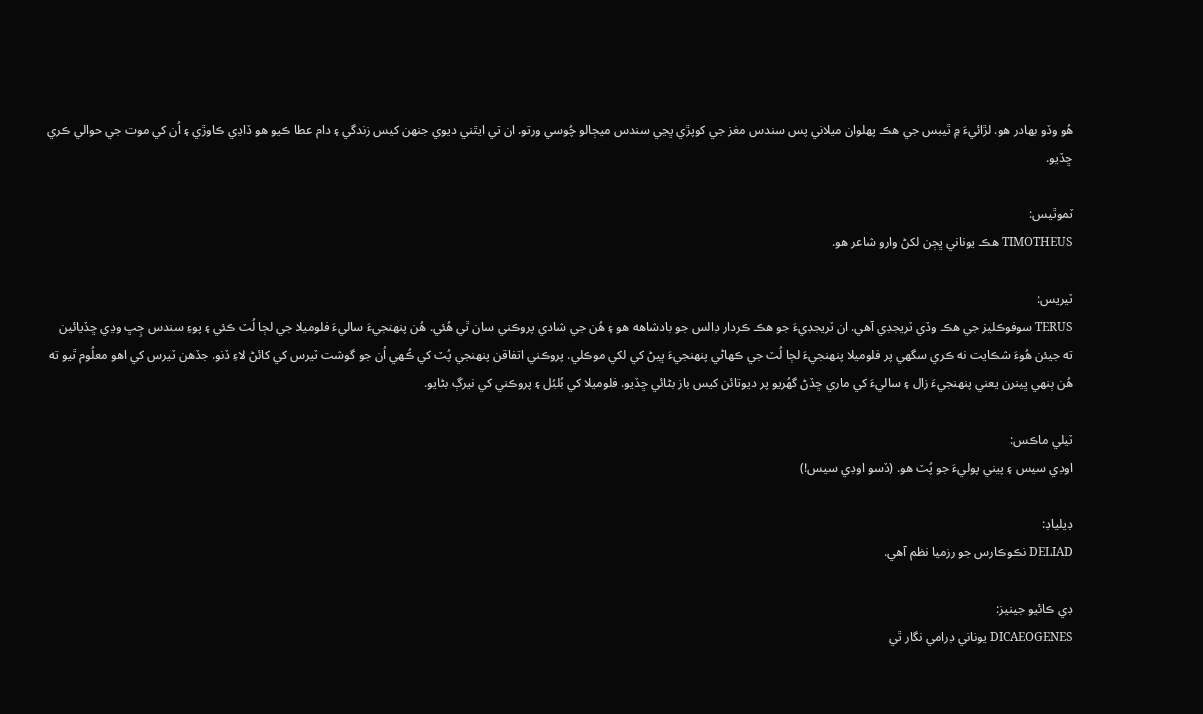هُو وڏو بھادر هو. لڙائيءَ ۾ ٿيبس جي هڪ پھلوان ميلاني پس سندس مغز جي کوپڙي ڀڃي سندس ميڄالو چُوسي ورتو. ان تي ايٿني ديوي جنھن کيس زندگي ۽ دام عطا ڪيو هو ڏاڍي ڪاوڙي ۽ اُن کي موت جي حوالي ڪري ڇڏيو.

ٽموٿيس:
TIMOTHEUS هڪ يوناني ڀڄن لکڻ وارو شاعر هو.

ٽيريس:
TERUS سوفوڪليز جي هڪ وڏي ٽريجڊي آهي. ان ٽريجڊيءَ جو هڪ ڪردار ڊالس جو بادشاهه هو ۽ هُن جي شادي پروڪني سان ٿي هُئي. هُن پنھنجيءَ ساليءَ فلوميلا جي لڄا لُٽ ڪئي ۽ پوءِ سندس ڄِڀ وڍي ڇڏيائين ته جيئن هُوءَ شڪايت نه ڪري سگهي پر فلوميلا پنھنجيءَ لڄا لُٽ جي ڪھاڻي پنھنجيءَ ڀيڻ کي لکي موڪلي. پروڪني اتفاقن پنھنجي پُٽ کي ڪُھي اُن جو گوشت ٽيرس کي کائڻ لاءِ ڏنو. جڏهن ٽيرس کي اهو معلُوم ٿيو ته هُن ٻنھي ڀينرن يعني پنھنجيءَ زال ۽ ساليءَ کي ماري ڇڏڻ گهُريو پر ديوتائن کيس باز بڻائي ڇڏيو. فلوميلا کي بُلبُل ۽ پروڪني کي نيرڳ بڻايو.

ٽيلي ماڪس:
اوڊي سيس ۽ پيني پوليءَ جو پُٽ هو. (ڏسو اوڊي سيس!)

ڊيلياڊ:
DELIAD نڪوڪارس جو رزميا نظم آهي.

ڊي ڪائيو جينيز:
DICAEOGENES يوناني ڊرامي نگار ٿي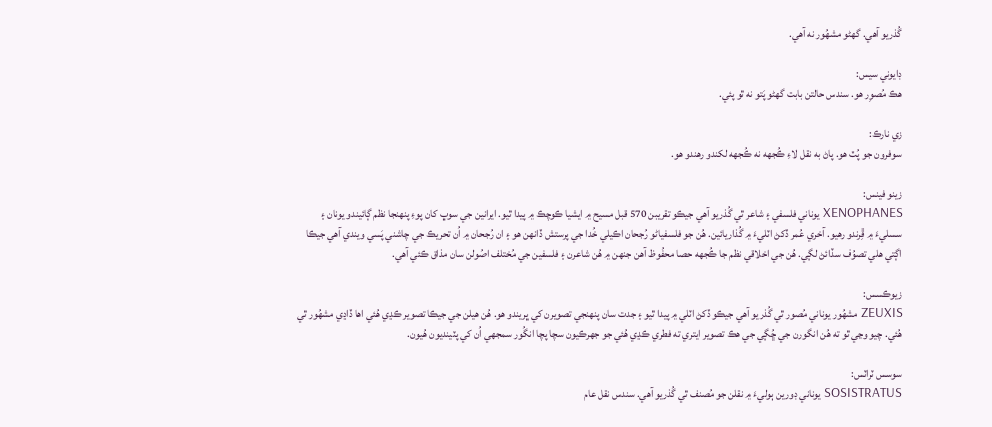گُذريو آهي. گهڻو مشھُور نه آهي.

ڊايوني سيس:
هڪ مُصوِر هو. سندس حالتن بابت گهڻو پَتو نه ٿو پئي.

زي نارڪ:
سوفرون جو پُٽ هو. پاڻ به نقل لاءِ ڪُجهه نه ڪُجهه لکندو رهندو هو.

زينو فينس:
XENOPHANES يوناني فلسفي ۽ شاعر ٿي گُذريو آهي جيڪو تقريبن 570 قبل مسيح ۾ ايشيا ڪوچڪ ۾ پيدا ٿيو. ايرانين جي سوڀ کان پوءِ پنھنجا نظم ڳائيندو يونان ۽ سسليءَ ۾ ڦِرندو رهيو. آخري عُمر ڏکڻ اٽليءَ ۾ گُذاريائين. هُن جو فلسفياڻو رُجحان اڪيلي خُدا جي پرستش ڏانھن هو ۽ ان رُجحان ۾ اُن تحريڪ جي چاشني پَسي ويندي آهي جيڪا اڳتي هلي تصوُف سڏائڻ لڳي. هُن جي اخلاقي نظم جا ڪُجهه حصا محفُوظ آهن جنھن ۾ هُن شاعرن ۽ فلسفين جي مُختلف اصُولن سان مذاق ڪئي آهي.

زيوڪسس:
ZEUXIS مشھُور يوناني مُصور ٿي گُذريو آهي جيڪو ڏکڻ اٽلي ۾ پيدا ٿيو ۽ جدت سان پنھنجي تصويرن کي ڀريندو هو. هُن هيلن جي جيڪا تصوير ڪڍي هُئي اها ڏاڍي مشھُور ٿي هُئي. چيو وڃي ٿو ته هُن انگورن جي ڇُڳي جي هڪ تصوير ايتري ته فطري ڪڍي هُئي جو جهرڪيون سچا پچا انگُور سمجهي اُن کي پٽينديون هُيون.

سوسس ٽراٽس:
SOSISTRATUS يوناني ڊورين ٻوليءَ ۾ نقلن جو مُصنف ٿي گُذريو آهي. سندس نقل عام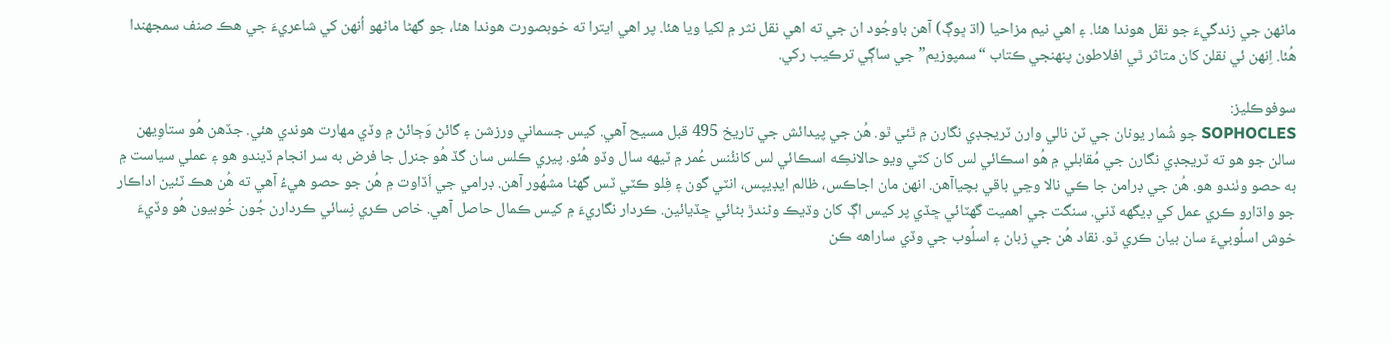ماڻهن جي زندگيءَ جو نقل هوندا هئا. ۽ اهي نيم مزاحيا (اڌ ڀوڳ) آهن باوجُود ان جي ته اهي نقل نثر ۾ لکيا ويا هئا. پر اهي ايترا ته خوبصورت هوندا هئا، جو گهڻا ماڻهو اُنھن کي شاعريءَ جي هڪ صنف سمجهندا هُئا. اِنھن ئي نقلن کان متاثر ٿي افلاطون پنھنجي ڪتاب “سمپوزيم” جي ساڳي ترڪيب رکي.

سوفوڪليز:
SOPHOCLES جو شُمار يونان جي ٽن نالي وارن ٽريجڊي نگارن ۾ ٿئي ٿو. هُن جي پيدائش جي تاريخ 495 قبل مسيح آهي. کيس جسماني ورزشن ۽ گائڻ وَڄائڻ ۾ وڏي مهارت هوندي هئي. جڏهن هُو ستاوِيھن سالن جو هو ته ٽريجڊي نگارن جي مُقابلي ۾ هُو اسڪائي لس کان کٽي ويو حالانڪِه اسڪائي لس کانئُنس عُمر ۾ ٽيھه سال وڏو هُئو. پيري ڪلس سان گڏ هُو جنرل جا فرض به سر انجام ڏيندو هو ۽ عملي سياست ۾ به حصو وٺندو هو. هُن جي ڊرامن جا ڪي نالا وڃي باقي بچياآهن. انھن مان اجاڪس، ظالم ايڊيپس، انٽي گون ۽ فِلو ڪٽي ٽس گهڻا مشھُور آهن. ڊرامي جي اَڏاوت ۾ هُن جو حصو هيءُ آهي ته هُن هڪ ٽئين اداڪار جو واڌارو ڪري عمل کي ڊيگهه ڏني. سنگت جي اهميت گهٽائي ڇڏي پر کيس اڳ کان وڌيڪ وڻندڙ بڻائي ڇڏيائين. ڪردار نگاريءَ ۾ کيس ڪمال حاصل آهي. خاص ڪري نِسائي ڪردارن جُون خُوبيون هُو وڏيءَ خوش اسلُوبيءَ سان بيان ڪري ٿو. نقاد هُن جي زبان ۽ اسلُوب جي وڏي ساراهه ڪن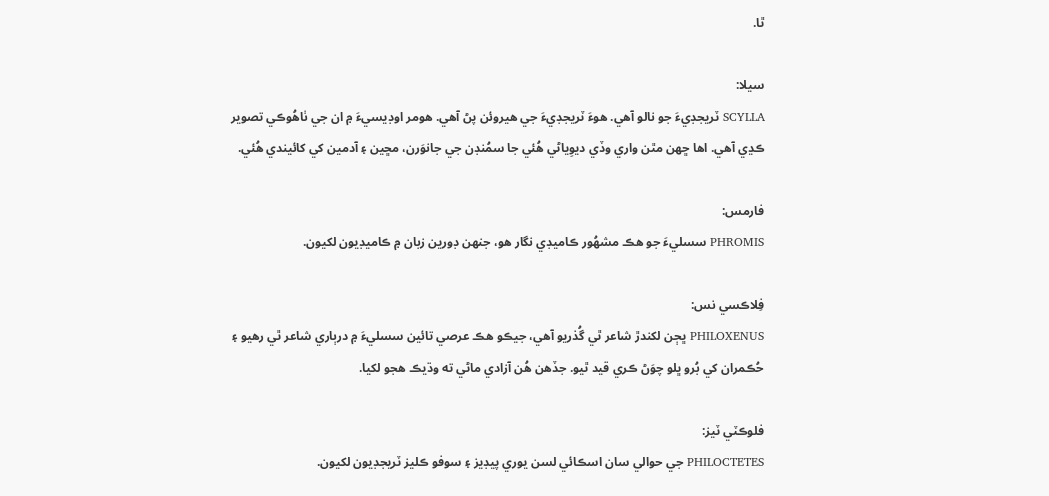ٿا.

سيلا:
SCYLLA ٽريجڊيءَ جو نالو آهي. هوءَ ٽريجڊيءَ جي هيروئن پڻ آهي. هومر اوڊيسيءَ ۾ ان جي ٺاهُوڪي تصوير ڪڍي آهي. اها ڇھن مٿن واري وڏي ديوِياڻي هُئي جا سمُنڊن جي جانوَرن، مڇين ۽ آدمين کي کائيندي هُئي.

فارمس:
PHROMIS سسليءَ جو هڪ مشھُور ڪاميڊي نگار هو، جنھن ڊورين زبان ۾ ڪاميڊيون لکيون.

فِلاڪسي نس:
PHILOXENUS ڀڄن لکندڙ شاعر ٿي گُذريو آهي، جيڪو هڪ عرصي تائين سسليءَ ۾ درٻاري شاعر ٿي رهيو ۽ حُڪمران کي بُرو ڀلو چوَڻ ڪري قيد ٿيو. جڏهن هُن آزادي ماڻي ته وڌيڪ هجو لکيا.

فلوڪٽي ٽيز:
PHILOCTETES جي حوالي سان اسڪائي لسن يوري پيڊيز ۽ سوفو ڪليز ٽريجڊيون لکيون.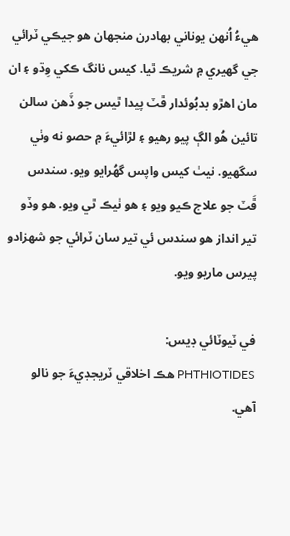هيءُ اُنھن يوناني بھادرن منجهان هو جيڪي ٽرائي جي گهيري ۾ شريڪ ٿيا. کيس نانگ ڪکي وِڌو ۽ ان مان اهڙو بدبُوئدار ڦٽ پيدا ٿيس جو ڏَهن سالن تائين هُو الڳ پيو رهيو ۽ لڙائيءَ ۾ حصو نه وٺي سگهيو. نيٺ کيس واپس گهُرايو ويو. سندس ڦَٽ جو علاج ڪيو ويو ۽ هو ٺيڪ ٿي ويو. هو وڏو تير انداز هو سندس ئي تير سان ٽرائي جو شھزادو پيرس ماريو ويو.

في ٽيوٽائي ڊيس:
PHTHIOTIDES هڪ اخلاقي ٽريجڊيءَ جو نالو آهي.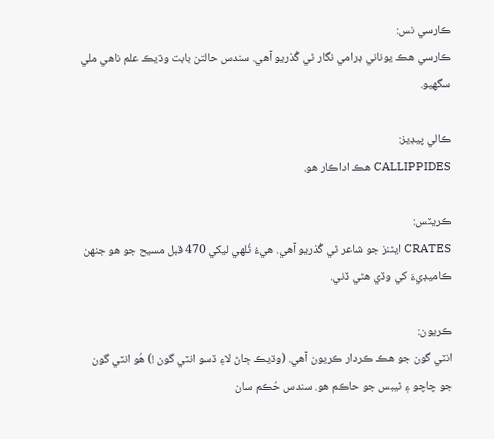ڪارسي نس:
ڪارسي هڪ يوناني ڊرامي نگار ٿي گُذريو آهي. سندس حالتن بابت وڌيڪ علم ناهي ملي سگهيو.

ڪالي پيڊيز:
CALLIPPIDES هڪ اداڪار هو.

ڪريٽس:
CRATES ايٿنز جو شاعر ٿي گُذريو آهي. هيءُ ٿُلھي ليکي 470 قبل مسيح جو هو جنھن ڪاميڊيءَ کي وڏي هٿي ڏني.

ڪريون:
انٽي گون جو هڪ ڪردار ڪريون آهي. (وڌيڪ ڄاڻ لاءِ ڏسو انٽي گون !) هُو انٽي گون جو چاچو ۽ ٿيبس جو حاڪم هو. سندس حُڪم سان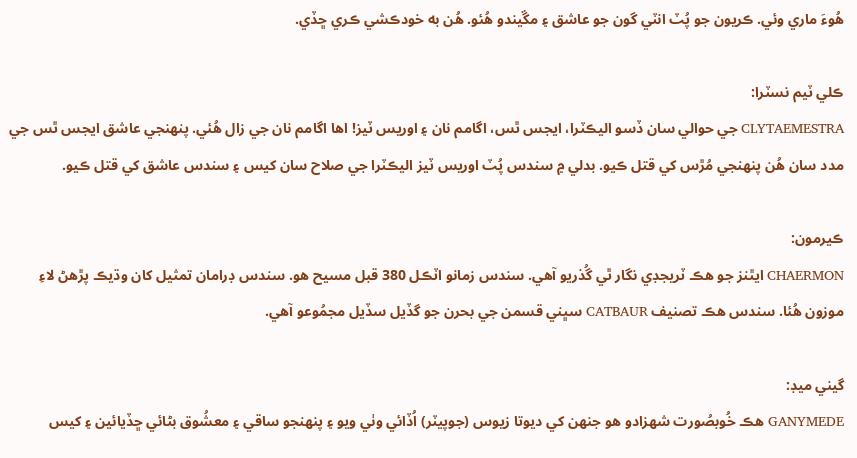هُوءَ ماري وئي. ڪريون جو پُٽ انٽي گون جو عاشق ۽ مڱيندو هُئو. هُن به خودڪشي ڪري ڇڏي.

ڪلي ٽيم نسٽرا:
CLYTAEMESTRA جي حوالي سان ڏسو اليڪٽرا، ايجس ٿس، اگامم نان ۽ اوريس ٽيز! اها اگامم نان جي زال هُئي. پنھنجي عاشق ايجس ٿس جي مدد سان هُن پنھنجي مُڙس کي قتل ڪيو. بدلي ۾ سندس پُٽ اوريس ٽيز اليڪٽرا جي صلاح سان کيس ۽ سندس عاشق کي قتل ڪيو.

ڪيرمون:
CHAERMON ايٿنز جو هڪ ٽريجڊي نگار ٿي گُذريو آهي. سندس زمانو اٽڪل 380 قبل مسيح هو. سندس ڊرامان تمثيل کان وڌيڪ پڙهڻ لاءِ موزون هُئا. سندس هڪ تصنيف CATBAUR سڀني قسمن جي بحرن جو گڏيل سڏيل مجمُوعو آهي.

گيني ميڊ:
GANYMEDE هڪ خُوبصُورت شھزادو هو جنھن کي ديوتا زيوس (جوپيٽر) اُڏائي وٺي ويو ۽ پنھنجو ساقي ۽ معشُوق بڻائي ڇڏيائين ۽ کيس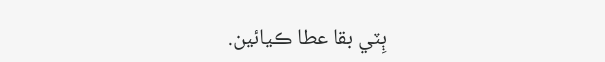ٻِٽي بقا عطا ڪيائين.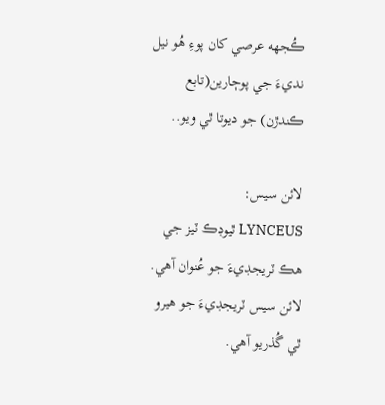ڪُجهه عرصي کان پوءِ هُو نيل نديءَ جي پوڄارين(تابع ڪندڙن) جو ديوتا ٿي ويو..

لائن سيس:
LYNCEUS ٿيوڊڪ ٽيز جي هڪ ٽريجڊيءَ جو عُنوان آهي. لائن سيس ٽريجڊيءَ جو هيرو ٿي گُذريو آهي.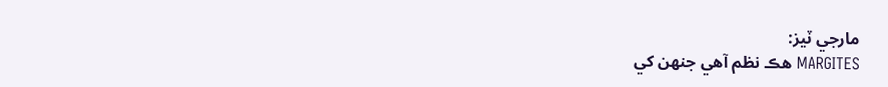مارجي ٽيز:
MARGITES هڪ نظم آهي جنھن کي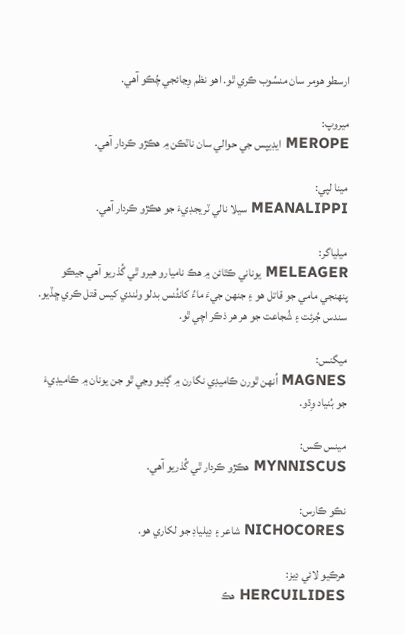ارسطو هومر سان منسُوب ڪري ٿو. اهو نظم وِڃائجي چُڪو آهي.

ميروپ:
MEROPE ايڊيپس جي حوالي سان ناٽڪن ۾ هڪڙو ڪردار آهي.

مينا لپي:
MEANALIPPI سيلا نالي ٽريجڊيءَ جو هڪڙو ڪردار آهي.

ميلياگر:
MELEAGER يوناني ڪٿائن ۾ هڪ ناميارو هيرو ٿي گُذريو آهي جيڪو پنھنجي مامي جو قاتل هو ۽ جنھن جيءَ ماءُ کانئُنس بدلو وٺندي کيس قتل ڪري ڇڏيو. سندس جُرئت ۽ شُجاعت جو هر هر ذڪر اچي ٿو.

ميگنس:
MAGNES اُنھن ٿورن ڪاميڊي نگارن ۾ ڳڻيو وڃي ٿو جن يونان ۾ ڪاميڊيءَ جو بُنياد وِڌو.

مينس ڪس:
MYNNISCUS هڪڙو ڪردار ٿي گُذريو آهي.

نڪو ڪارس:
NICHOCORES شاعر ۽ ڊيلياڊ جو لکاري هو.

هرڪيو لائي ڊيز:
HERCUILIDES هڪ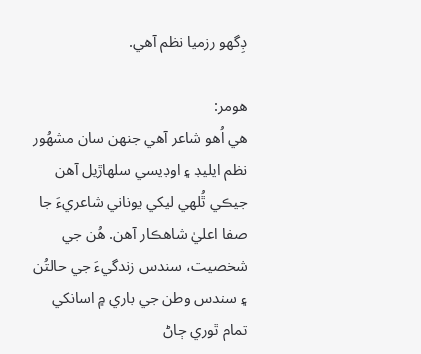ڊِگهو رزميا نظم آهي.

هومر:
هي اُهو شاعر آهي جنھن سان مشھُور نظم ايليڊ ۽ اوڊيسي سلھاڙيل آهن جيڪي ٿُلھي ليکي يوناني شاعريءَ جا صفا اعليٰ شاهڪار آهن. هُن جي شخصيت، سندس زندگيءَ جي حالتُن ۽ سندس وطن جي باري ۾ اسانکي تمام ٿوري ڄاڻ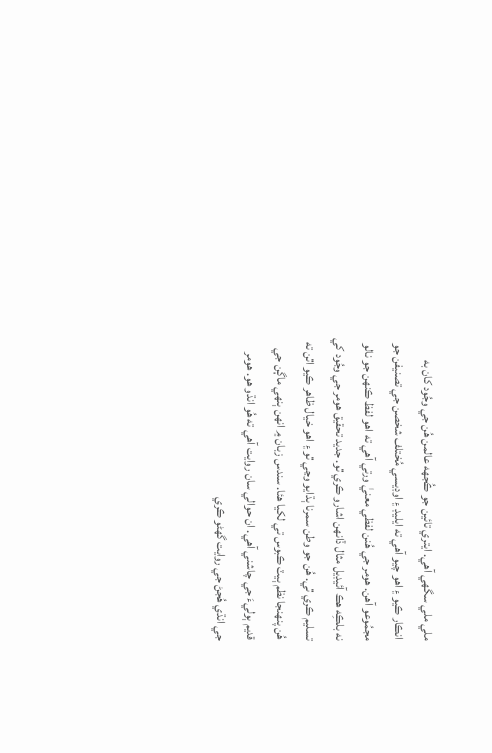ملي ملي سگهي آهي. ايتري تائين جو ڪُجهه عالمن هُن جي وجُود کان به انڪار ڪيو ۽ اهو چيو آهي ته ايليڊ ۽ اوڊيسي مُختلف شخصن جي تصنيفن جو مجمُوعو آهن. هومر جي هُنن لفظي معنيٰ ورتي آهي ته اهو لفظ ڪنھن جو نالو نه بلڪِه هڪ آئيڊيل مثال ڏانھن اشارو ڪري ٿو. جديد تحقيق هومر جي وجُود کي تسليم ڪري ٿي. هُن جو وطن سمرنا ٻڌايو وڃي ٿو ۽ اهو خيال ظاهر ڪيو اٿن ته هُن پنھنجا نظم ٻيٽ ڪبوس تي لکيا هئا. سندس زبان ۾ انھن ٻنھي ماڳن جي قديم ٻوليءَ جي چاشني آهي. ان حوالي سان روايت آهي ته هُو انڌو هو. هومر جي انڌي هُجڻ جي روايت گهڻو ڪري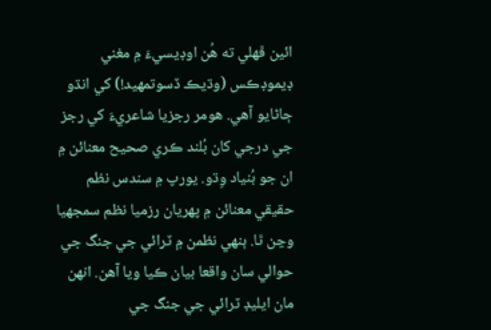ائين ڦھلي ته هُن اوڊيسيءَ ۾ مغني ڊيموڊڪس (وڌيڪ ڏسوتمھيد!) کي انڌو ڄاڻايو آهي. هومر رجزيا شاعريءَ کي رجز جي درجي کان بُلند ڪري صحيح معنائن ۾ ان جو بُنياد وِڌو. يورپ ۾ سندس نظم حقيقي معنائن ۾ پھريان رزميا نظم سمجهيا وڃن ٿا. ٻنهي نظمن ۾ ٽرائي جي جنگ جي حوالي سان واقعا بيان ڪيا ويا آهن. انھن مان ايليڊ ٽرائي جي جنگ جي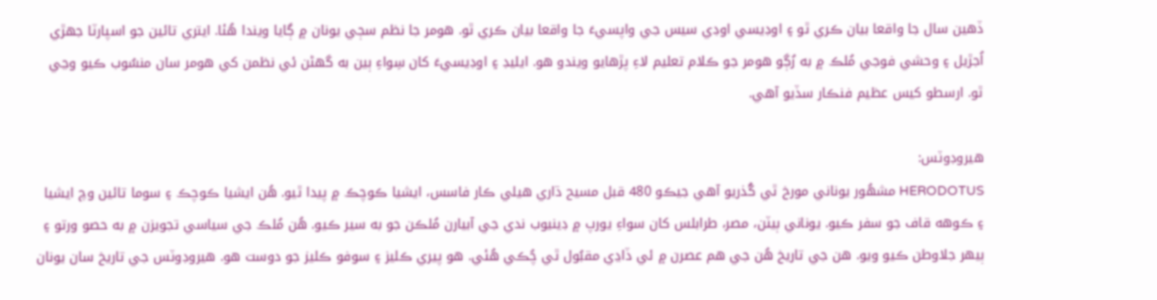ڏهين سال جا واقعا بيان ڪري ٿو ۽ اوڊيسي اوڊي سيس جي واپسيءَ جا واقعا بيان ڪري ٿو. هومر جا نظم سڄي يونان ۾ ڳايا ويندا هُئا. ايتري تائين جو اسپارٽا جھڙي اُجڙيل ۽ وحشي فوجي مُلڪ ۾ به رُڳو هومر جو ڪلام تعليم لاءِ پڙهايو ويندو هو. ايليڊ ۽ اوڊيسيءَ کان سِواءِ ٻين به گهڻن ئي نظمن کي هومر سان منسُوب ڪيو وڃي ٿو. ارسطو کيس عظيم فنڪار سڏيو آهي.

هيروڊوٽس:
HERODOTUS مشھُور يوناني مورخ ٿي گُذريو آهي جيڪو 480 قبل مسيح ڌاري هيلي ڪار فاسس، ايشيا ڪوچڪ ۾ پيدا ٿيو. هُن ايشيا ڪوچڪ ۽ سوما تائين وچ ايشيا ۽ ڪوهه قاف جو سفر ڪيو. يوناني ٻيٽن، مصر، طرابلس کان سواءِ يورپ ۾ ڊينيوب ندي جي آبيارن مُلڪن جو به سير ڪيو. هُن مُلڪ جي سياسي تجويزن ۾ به حصو ورتو ۽ ٻيھر جلاوطن ڪيو ويو. هن جي تاريخ هُن جي هم عصرن ۾ ئي ڏاڍي مقبُول ٿي چُڪي هُئي. هو پيري ڪليز ۽ سوفو ڪليز جو دوست هو. هيروڊوٽس جي تاريخ سان يونان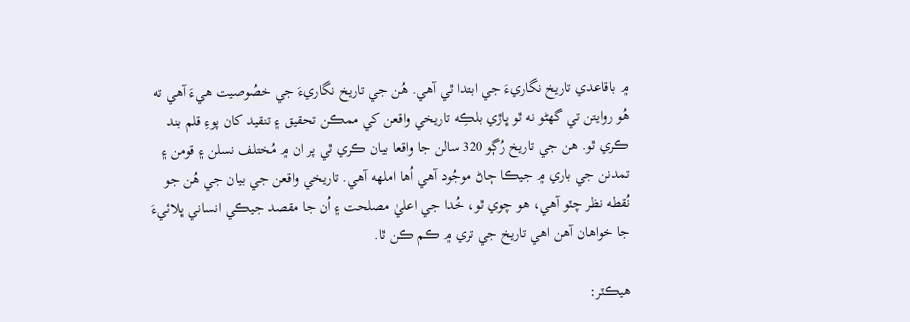۾ باقاعدي تاريخ نگاريءَ جي ابتدا ٿي آهي. هُن جي تاريخ نگاريءَ جي خصُوصيت هيءَ آهي ته هُو روايتن تي گهڻو نه ٿو ڀاڙي بلڪِه تاريخي واقعن کي ممڪن تحقيق ۽ تنقيد کان پوءِ قلم بند ڪري ٿو. هن جي تاريخ رُڳو 320 سالن جا واقعا بيان ڪري ٿي پر ان ۾ مُختلف نسلن ۽ قومن ۽ تمدنن جي باري ۾ جيڪا ڄاڻ موجُود آهي اُها املھه آهي. تاريخي واقعن جي بيان جي هُن جو نُقطه نظر چٽو آهي، هو چوي ٿو، خُدا جي اعليٰ مصلحت ۽ اُن جا مقصد جيڪي انساني ڀلائيءَ جا خواهان آهن اهي تاريخ جي تري ۾ ڪم ڪن ٿا.

هيڪٽر: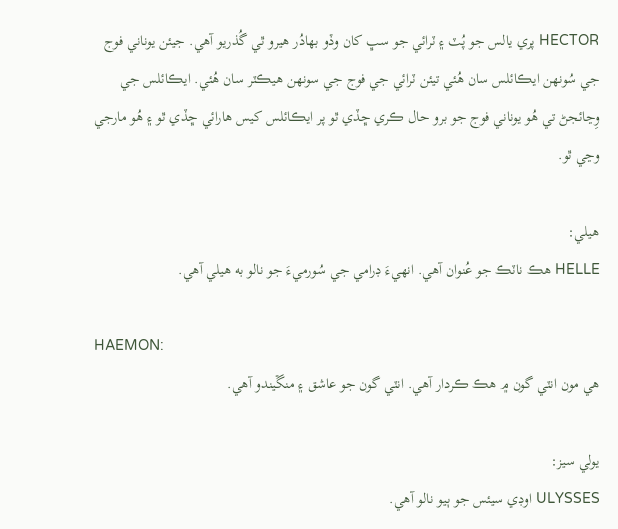HECTOR پري يالس جو پُٽ ۽ ٽرائي جو سڀ کان وڏو بھادُر هيرو ٿي گُذريو آهي. جيئن يوناني فوج جي سُونھن ايڪائلس سان هُئي تيئن ٽرائي جي فوج جي سونهن هيڪٽر سان هُئي. ايڪائلس جي وِڃائجڻ تي هُو يوناني فوج جو برو حال ڪري ڇڏي ٿو پر ايڪائلس کيس هارائي ڇڏي ٿو ۽ هُو مارجي وڃي ٿو.

هيلي:
HELLE هڪ ناٽڪ جو عُنوان آهي. انھيءَ ڊرامي جي سُورميءَ جو نالو به هيلي آهي.

HAEMON:
هي مون انٽي گون ۾ هڪ ڪردار آهي. انٽي گون جو عاشق ۽ منڱيندو آهي.

يولي سيز:
ULYSSES اوڊي سيئس جو ٻيو نالو آهي.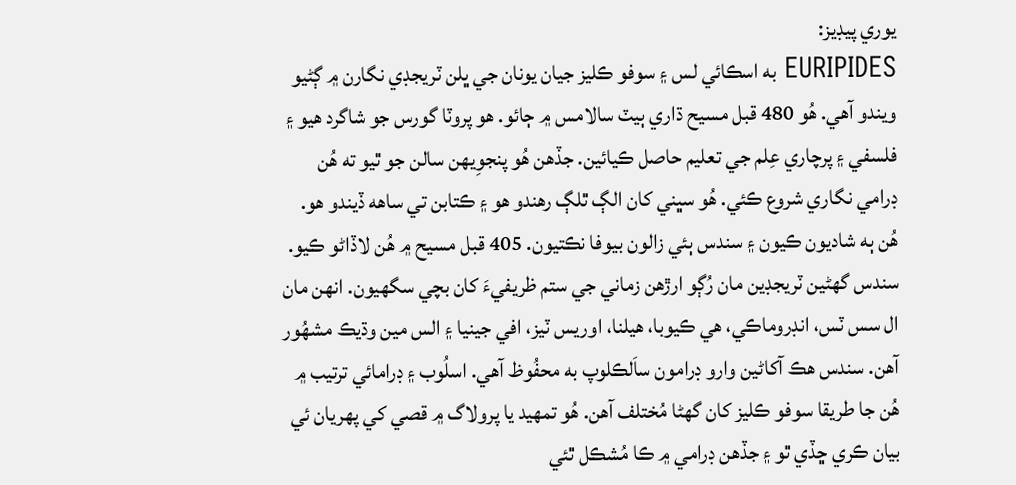يوري پيڊيز:
EURIPIDES به اسڪائي لس ۽ سوفو ڪليز جيان يونان جي ڀلن ٽريجڊي نگارن ۾ ڳڻيو ويندو آهي. هُو 480 قبل مسيح ڌاري ٻيٽ سالامس ۾ ڄائو. هو پروٽا گورس جو شاگرد هيو ۽ فلسفي ۽ پرچاري عِلم جي تعليم حاصل ڪيائين. جڏهن هُو پنجوِيھن سالن جو ٿيو ته هُن ڊرامي نگاري شروع ڪئي. هُو سڀني کان الڳ ٿلڳ رهندو هو ۽ ڪتابن تي ساهه ڏيندو هو. هُن ٻه شاديون ڪيون ۽ سندس ٻئي زالون بيوفا نڪتيون. 405 قبل مسيح ۾ هُن لاڏاڻو ڪيو. سندس گهڻين ٽريجڊين مان رُڳو ارڙهن زماني جي ستم ظريفيءَ کان بچي سگهيون. انھن مان ال سس ٽس، انڊروماڪي، هي ڪيوبا، هيلنا، اوريس ٽيز، افي جينيا ۽ الس مين وڌيڪ مشھُور آهن. سندس هڪ آکاڻين وارو ڊرامون ساَلڪلوپ به محفُوظ آهي. اسلُوب ۽ ڊرامائي ترتيب ۾ هُن جا طريقا سوفو ڪليز کان گهڻا مُختلف آهن. هُو تمهيد يا پرولاگ ۾ قصي کي پھريان ئي بيان ڪري ڇڏي ٿو ۽ جڏهن ڊرامي ۾ ڪا مُشڪل ٿئي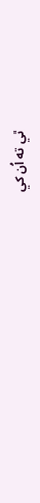ٿي ته اُن کي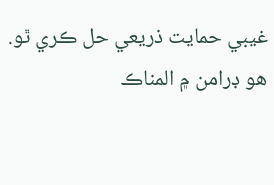غيبي حمايت ذريعي حل ڪري ٿو. هو ڊرامن ۾ المناڪ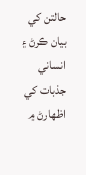حالتن کي بيان ڪرڻ ۽ انساني جذبات کي اظھارڻ ۾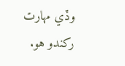وڏي مهارت رکندو هو.